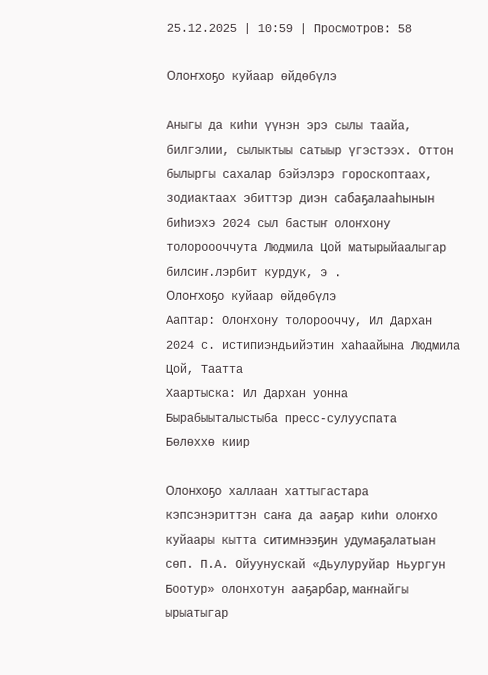25.12.2025 | 10:59 | Просмотров: 58

Олоҥхоҕо куйаар өйдөбүлэ

Аныгы да киһи үүнэн эрэ сылы таайа, билгэлии, сылыктыы сатыыр үгэстээх. Оттон былыргы сахалар бэйэлэрэ гороскоптаах, зодиактаах эбиттэр диэн сабаҕалааһынын биһиэхэ 2024 сыл бастыҥ олоҥхону толороооччута Людмила Цой матырыйаалыгар билсиҥ.лэрбит курдук, э .
Олоҥхоҕо куйаар өйдөбүлэ
Ааптар: Олоҥхону толорооччу, Ил Дархан 2024 с. истипиэндьийэтин хаһаайына Людмила Цой, Таатта
Хаартыска: Ил Дархан уонна Бырабыыталыстыба пресс-сулууспата
Бөлөххө киир

Олонхоҕо халлаан хаттыгастара кэпсэнэриттэн саҥа да ааҕар киһи олоҥхо куйаары кытта ситимнээҕин удумаҕалатыан сөп. П.А. Ойуунускай «Дьулуруйар Ньургун Боотур» олонхотун ааҕарбар, маҥнайгы ырыатыгар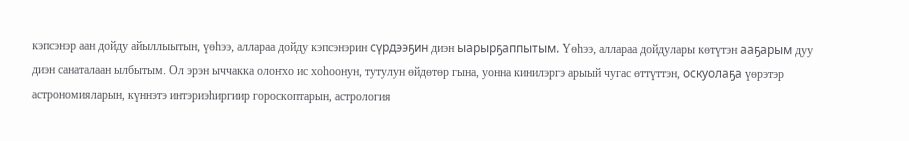кэпсэнэр аан дойду айыллыытын, үөһээ, аллараа дойду кэпсэнэрин сүрдээҕин диэн ыарырҕаппытым. Үөһээ, аллараа дойдулары көтүтэн ааҕарым дуу диэн санаталаан ылбытым. Ол эрэн ыччакка олоҥхо ис хоһоонун, тутулун өйдөтөр гына, уонна кинилэргэ арыый чугас өттүттэн, оскуолаҕа үөрэтэр астрономияларын, күннэтэ интэриэһиргиир гороскоптарын, астрология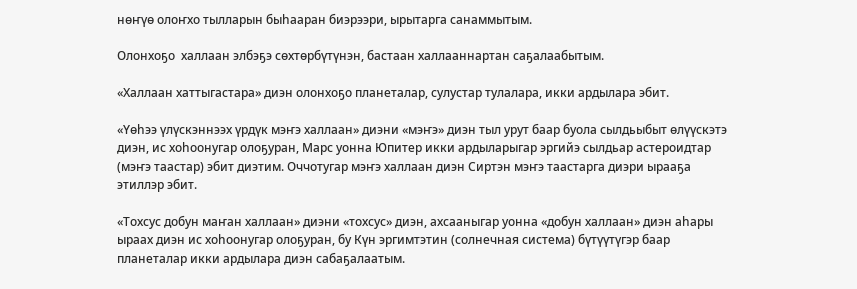нөҥүө олоҥхо тылларын быһааран биэрээри, ырытарга санаммытым.

Олонхоҕо  халлаан элбэҕэ сөхтөрбүтүнэн, бастаан халлааннартан саҕалаабытым.

«Халлаан хаттыгастара» диэн олонхоҕо планеталар, сулустар тулалара, икки ардылара эбит.

«Үөһээ үлүскэннээх үрдүк мэҥэ халлаан» диэни «мэҥэ» диэн тыл урут баар буола сылдьыбыт өлүүскэтэ диэн, ис хоһоонугар олоҕуран, Марс уонна Юпитер икки ардыларыгар эргийэ сылдьар астероидтар (мэҥэ таастар) эбит диэтим. Оччотугар мэҥэ халлаан диэн Сиртэн мэҥэ таастарга диэри ырааҕа этиллэр эбит.

«Тохсус добун маҥан халлаан» диэни «тохсус» диэн, ахсааныгар уонна «добун халлаан» диэн аһары ыраах диэн ис хоһоонугар олоҕуран, бу Күн эргимтэтин (солнечная система) бүтүүтүгэр баар планеталар икки ардылара диэн сабаҕалаатым.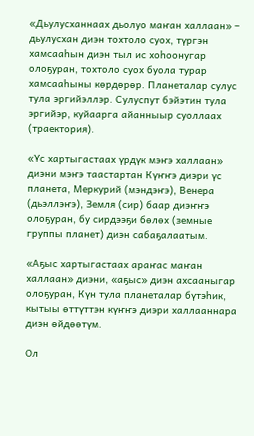«Дьулусханнаах дьолуо маҥан халлаан» – дьулусхан диэн тохтоло суох, түргэн хамсааһын диэн тыл ис хоһоонугар олоҕуран, тохтоло суох буола турар хамсааһыны көрдөрөр. Планеталар сулус тула эргийэллэр. Сулуспут бэйэтин тула эргийэр, куйаарга айанныыр суоллаах (траектория).

«Үс хартыгастаах үрдүк мэҥэ халлаан» диэни мэҥэ таастартан Күҥҥэ диэри үс планета, Меркурий (мэндэҥэ), Венера (дьэллэҥэ), Земля (сир) баар диэҥҥэ олоҕуран, бу сирдээҕи бөлөх (земные группы планет) диэн сабаҕалаатым.

«Аҕыс хартыгастаах араҥас маҥан халлаан» диэни, «аҕыс» диэн ахсааныгар олоҕуран, Күн тула планеталар бүтэһик, кытыы өттүттэн күҥҥэ диэри халлааннара диэн өйдөөтүм.

Ол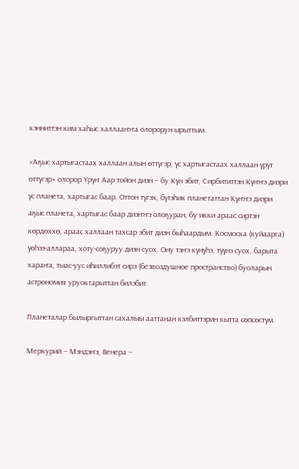кэнниттэн ким хаһыс халлааҥҥа олорорун ырыттым.

«Аҕыс хартыгастаах халлаан алын өттүгэр, үс хартыгастаах халлаан үрүт өттүгэр» олорор Үрүҥ Аар тойон диэн – бу Күн эбит, Сирбититтэн Күҥҥэ диэри үс планета, хартыгас баар. Оттон түгэх, бүтэһик планетаттан Күҥҥэ диэри аҕыс планета, хартыгас баар диэҥҥэ олоҕуран, бу икки араас сиртэн көрдөххө, араас халлаан тахсар эбит диэн быһаардым. Космоска (куйаарга) үөһээ-аллараа, хоту-соҕуруу диэн суох. Ону тэҥэ күнүһэ, түүнэ суох, барыта хараҥа, тыас-уус иһиллибэт сирэ (безвоздушное пространство) буоларын астрономия уруоктарыттан билэбит.

Планеталар былыргыттан сахалыы ааттанан кэлбиттэрин кытта сөпсөстүм.

Меркурий – Мэндэҥэ, Венера –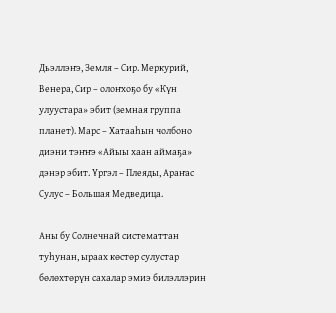Дьэллэҥэ, Земля – Сир. Меркурий, Венера, Сир – олоҥхоҕо бу «Күн улуустара» эбит (земная группа планет). Марс – Хатааһын чолбоно диэни тэҥҥэ «Айыы хаан аймаҕа» дэнэр эбит. Үргэл – Плеяды, Араҥас Сулус – Большая Медведица.

Аны бу Солнечнай систематтан туһунан, ыраах көстөр сулустар бөлөхтөрүн сахалар эмиэ билэллэрин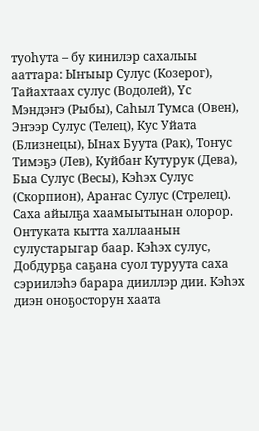туоһута – бу кинилэр сахалыы ааттара: Ыҥыыр Сулус (Козерог), Тайахтаах сулус (Водолей), Үс Мэндэҥэ (Рыбы), Саһыл Тумса (Овен), Эҥээр Сулус (Телец), Кус Уйата (Близнецы), Ынах Буута (Рак), Тоҥус Тимэҕэ (Лев), Куйбаҥ Кутурук (Дева), Быа Сулус (Весы), Кэһэх Сулус (Скорпион), Араҥас Сулус (Стрелец). Саха айылҕа хаамыытынан олорор. Онтуката кытта халлаанын сулустарыгар баар. Кэһэх сулус, Добдурҕа саҕана суол туруута саха сэриилэһэ барара дииллэр дии. Кэһэх диэн оноҕосторун хаата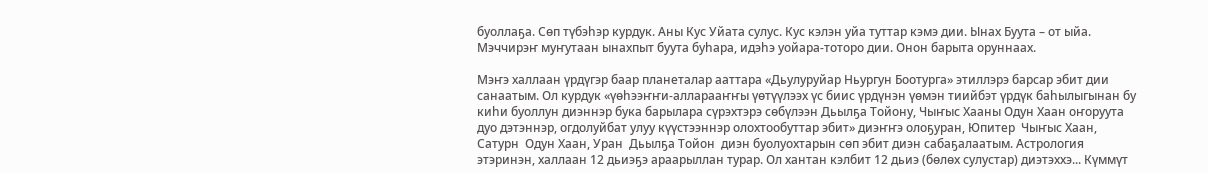буоллаҕа. Сөп түбэһэр курдук. Аны Кус Уйата сулус. Кус кэлэн уйа туттар кэмэ дии. Ынах Буута – от ыйа. Мэччирэҥ муҥутаан ынахпыт буута буһара, идэһэ уойара-тоторо дии. Онон барыта оруннаах.

Мэҥэ халлаан үрдүгэр баар планеталар ааттара «Дьулуруйар Ньургун Боотурга» этиллэрэ барсар эбит дии санаатым. Ол курдук «үөһээҥҥи-алларааҥҥы үөтүүлээх үс биис үрдүнэн үөмэн тиийбэт үрдүк баһылыгынан бу киһи буоллун диэннэр бука барылара сүрэхтэрэ сөбүлээн Дьылҕа Тойону, Чыҥыс Хааны Одун Хаан оҥоруута дуо дэтэннэр, огдолуйбат улуу күүстээннэр олохтообуттар эбит» диэҥҥэ олоҕуран, Юпитер  Чыҥыс Хаан, Сатурн  Одун Хаан, Уран  Дьылҕа Тойон  диэн буолуохтарын сөп эбит диэн сабаҕалаатым. Астрология этэринэн, халлаан 12 дьиэҕэ араарыллан турар. Ол хантан кэлбит 12 дьиэ (бөлөх сулустар) диэтэххэ... Күммүт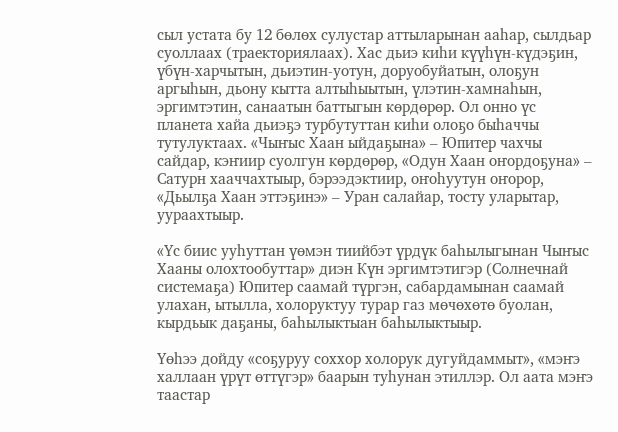сыл устата бу 12 бөлөх сулустар аттыларынан ааһар, сылдьар суоллаах (траекториялаах). Хас дьиэ киһи күүһүн-күдэҕин, үбүн-харчытын, дьиэтин-уотун, доруобуйатын, олоҕун аргыһын, дьону кытта алтыһыытын, үлэтин-хамнаһын, эргимтэтин, санаатын баттыгын көрдөрөр. Ол онно үс планета хайа дьиэҕэ турбутуттан киһи олоҕо быһаччы тутулуктаах. «Чыҥыс Хаан ыйдаҕына» – Юпитер чахчы сайдар, кэҥиир суолгун көрдөрөр, «Одун Хаан оҥордоҕуна» – Сатурн хааччахтыыр, бэрээдэктиир, оҥоһуутун оҥорор, «Дьылҕа Хаан эттэҕинэ» – Уран салайар, тосту уларытар, уураахтыыр.

«Үс биис ууһуттан үөмэн тиийбэт үрдүк баһылыгынан Чыҥыс Хааны олохтообуттар» диэн Күн эргимтэтигэр (Солнечнай системаҕа) Юпитер саамай түргэн, сабардамынан саамай улахан, ытылла, холоруктуу турар газ мөчөхөтө буолан, кырдьык даҕаны, баһылыктыан баһылыктыыр.

Үөһээ дойду «соҕуруу соххор холорук дугуйдаммыт», «мэҥэ халлаан үрүт өттүгэр» баарын туһунан этиллэр. Ол аата мэҥэ таастар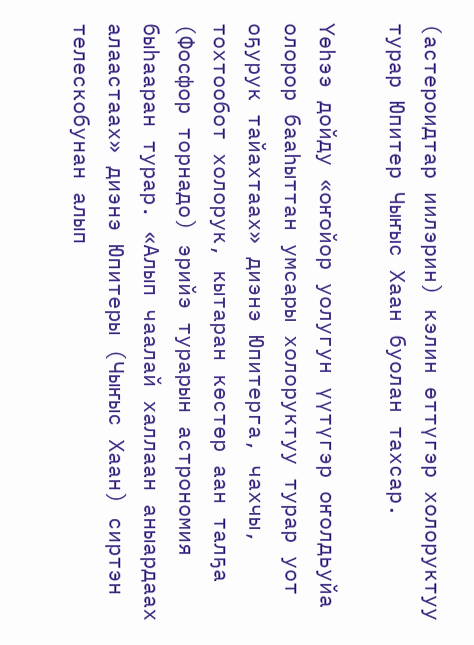(астероидтар иилэрин) кэлин өттүгэр холоруктуу турар Юпитер Чыҥыс Хаан буолан тахсар.

Үөһээ дойду «оҥойор уолугун үүтүгэр оҥолдьуйа олорор бааһыттан умсары холоруктуу турар уот оҕурук тайахтаах» диэнэ Юпитерга, чахчы, тохтообот холорук, кытаран көстөр аан талҕа (Фосфор торнадо) эрийэ турарын астрономия быһааран турар. «Алып чаалай халлаан аныардаах алаастаах» диэнэ Юпитеры (Чыҥыс Хаан) сиртэн телескобунан алып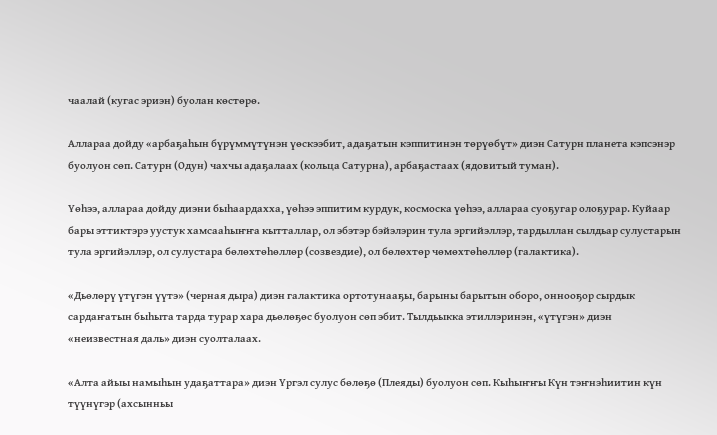чаалай (кугас эриэн) буолан көстөрө.

Аллараа дойду «арбаҕаһын бүрүммүтүнэн үөскээбит, адаҕатын кэппитинэн төрүөбүт» диэн Сатурн планета кэпсэнэр буолуон сөп. Сатурн (Одун) чахчы адаҕалаах (кольца Сатурна), арбаҕастаах (ядовитый туман).

Үөһээ, аллараа дойду диэни быһаардахха, үөһээ эппитим курдук, космоска үөһээ, аллараа суоҕугар олоҕурар. Куйаар бары эттиктэрэ уустук хамсааһыҥҥа кытталлар, ол эбэтэр бэйэлэрин тула эргийэллэр, тардыллан сылдьар сулустарын тула эргийэллэр, ол сулустара бөлөхтөһөллөр (созвездие), ол бөлөхтөр чөмөхтөһөллөр (галактика).

«Дьөлөрү үтүгэн үүтэ» (черная дыра) диэн галактика ортотунааҕы, барыны барытын оборо, оннооҕор сырдык сардаҥатын быһыта тарда турар хара дьөлөҕөс буолуон сөп эбит. Тылдьыкка этиллэринэн, «үтүгэн» диэн «неизвестная даль» диэн суолталаах.

«Алта айыы намыһын удаҕаттара» диэн Үргэл сулус бөлөҕө (Плеяды) буолуон сөп. Кыһыҥҥы Күн тэҥнэһиитин күн түүнүгэр (ахсынньы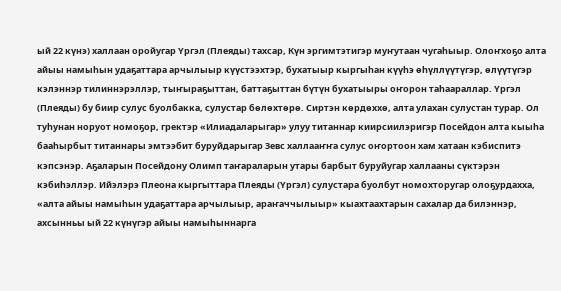ый 22 күнэ) халлаан оройугар Үргэл (Плеяды) тахсар, Күн эргимтэтигэр муҥутаан чугаһыыр. Олоҥхоҕо алта айыы намыһын удаҕаттара арчылыыр күүстээхтэр, бухатыыр кыргыһан күүһэ өһүллүүтүгэр, өлүүтүгэр кэлэннэр тилиннэрэллэр, тыҥыраҕыттан, баттаҕыттан бүтүн бухатыыры оҥорон таһаараллар. Үргэл (Плеяды) бу биир сулус буолбакка, сулустар бөлөхтөрө. Сиртэн көрдөххө, алта улахан сулустан турар. Ол туһунан норуот номоҕор, гректэр «Илиадаларыгар» улуу титаннар киирсиилэригэр Посейдон алта кыыһа бааһырбыт титаннары эмтээбит буруйдарыгар Зевс халлааҥҥа сулус оҥортоон хам хатаан кэбиспитэ кэпсэнэр. Аҕаларын Посейдону Олимп таҥараларын утары барбыт буруйугар халлааны сүктэрэн кэбиһэллэр. Ийэлэрэ Плеона кыргыттара Плеяды (Үргэл) сулустара буолбут номохторугар олоҕурдахха, «алта айыы намыһын удаҕаттара арчылыыр, араҥаччылыыр» кыахтаахтарын сахалар да билэннэр, ахсынньы ый 22 күнүгэр айыы намыһыннарга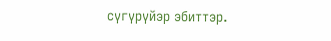сүгүрүйэр эбиттэр.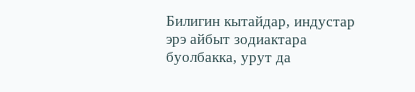Билигин кытайдар, индустар эрэ айбыт зодиактара буолбакка, урут да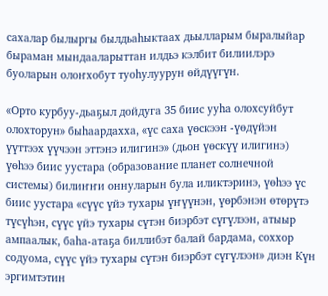сахалар былыргы былдьаһыктаах дьылларым быралыйар быраман мындааларыттан илдьэ кэлбит билиилэрэ буоларын олоҥхобут туоһулуурун өйдүүгүн.

«Орто курбуу-дьаҕыл дойдуга 35 биис ууһа олохсуйбут олохторун» быһаардахха, «үс саха үөскээн -үөдүйэн үүттээх үүчээн эттэнэ илигинэ» (дьон үөскүү илигинэ) үөһээ биис уустара (образование планет солнечной системы) билиҥҥи оннуларын була иликтэринэ, үөһээ үс биис уустара «сүүс үйэ тухары үҥүүнэн, үөрбэнэн өтөрүтэ түсүһэн, сүүс үйэ тухары сүтэн биэрбэт сүгүлээн, атыыр ампаалык, баһа-атаҕа биллибэт балай бардама, соххор содуома, сүүс үйэ тухары сүтэн биэрбэт сүгүлээн» диэн Күн эргимтэтин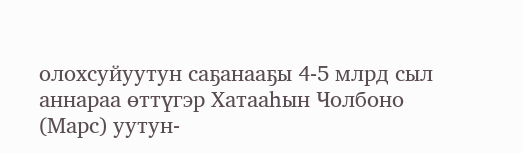олохсуйуутун саҕанааҕы 4-5 млрд сыл аннараа өттүгэр Хатааһын Чолбоно (Марс) уутун-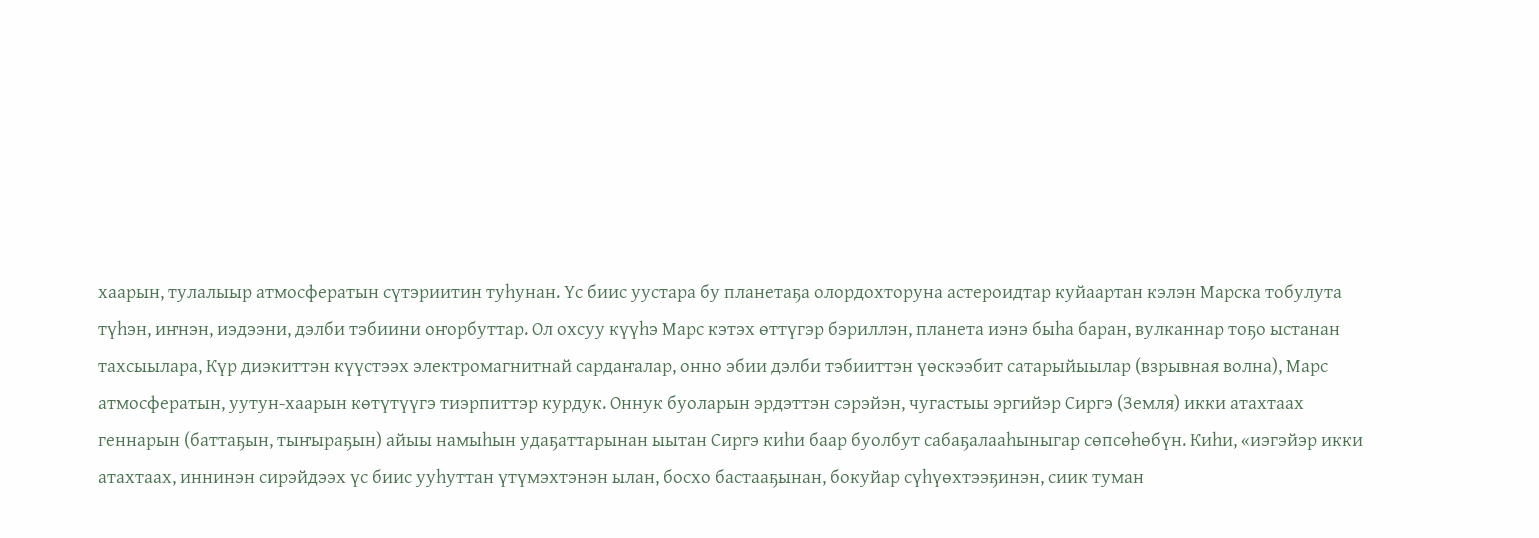хаарын, тулалыыр атмосфератын сүтэриитин туһунан. Үс биис уустара бу планетаҕа олордохторуна астероидтар куйаартан кэлэн Марска тобулута түһэн, иҥнэн, иэдээни, дэлби тэбиини оҥорбуттар. Ол охсуу күүһэ Марс кэтэх өттүгэр бэриллэн, планета иэнэ быһа баран, вулканнар тоҕо ыстанан тахсыылара, Күр диэкиттэн күүстээх электромагнитнай сардаҥалар, онно эбии дэлби тэбииттэн үөскээбит сатарыйыылар (взрывная волна), Марс атмосфератын, уутун-хаарын көтүтүүгэ тиэрпиттэр курдук. Оннук буоларын эрдэттэн сэрэйэн, чугастыы эргийэр Сиргэ (Земля) икки атахтаах геннарын (баттаҕын, тыҥыраҕын) айыы намыһын удаҕаттарынан ыытан Сиргэ киһи баар буолбут сабаҕалааһыныгар сөпсөһөбүн. Киһи, «иэгэйэр икки атахтаах, иннинэн сирэйдээх үс биис ууһуттан үтүмэхтэнэн ылан, босхо бастааҕынан, бокуйар сүһүөхтээҕинэн, сиик туман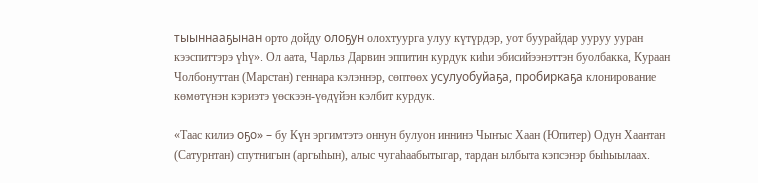тыыннааҕынан орто дойду олоҕун олохтуурга улуу күтүрдэр, уот буурайдар ууруу ууран кээспиттэрэ үһү». Ол аата, Чарльз Дарвин эппитин курдук киһи эбисийээнэттэн буолбакка, Кураан Чолбонуттан (Марстан) геннара кэлэннэр, сөптөөх усулуобуйаҕа, пробиркаҕа клонирование көмөтүнэн кэриэтэ үөскээн-үөдүйэн кэлбит курдук.

«Таас килиэ оҕо» – бу Күн эргимтэтэ оннун булуон иннинэ Чыҥыс Хаан (Юпитер) Одун Хаантан (Сатурнтан) спутнигын (аргыһын), алыс чугаһаабытыгар, тардан ылбыта кэпсэнэр быһыылаах.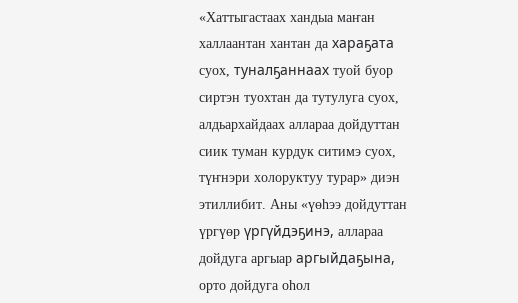«Хаттыгастаах хандыа маҥан халлаантан хантан да хараҕата суох, туналҕаннаах туой буор сиртэн туохтан да тутулуга суох, алдьархайдаах аллараа дойдуттан сиик туман курдук ситимэ суох, түҥнэри холоруктуу турар» диэн этиллибит. Аны «үөһээ дойдуттан үргүөр үргүйдэҕинэ, аллараа дойдуга аргыар аргыйдаҕына, орто дойдуга оһол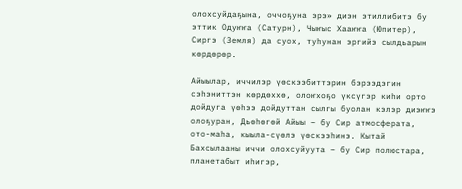олохсуйдаҕына, оччоҕуна эрэ» диэн этиллибитэ бу эттик Одуҥҥа (Сатурн), Чыҥыс Хааҥҥа (Юпитер), Сиргэ (Земля) да суох, туһунан эргийэ сылдьарын көрдөрөр.

Айыылар, иччилэр үөскээбиттэрин бэрээдэгин сэһэниттэн көрдөххө, олоҥхоҕо үксүгэр киһи орто дойдуга үөһээ дойдуттан сылгы буолан кэлэр диэҥҥэ олоҕуран, Дьөһөгөй Айыы – бу Сир атмосферата, ото-маһа, кыыла-сүөлэ үөскээһинэ. Кытай Бахсылааны иччи олохсуйуута – бу Сир полюстара, планетабыт иһигэр,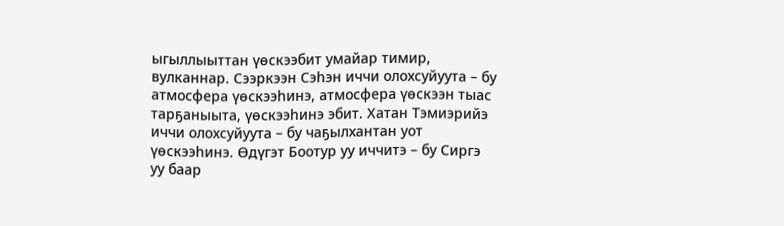ыгыллыыттан үөскээбит умайар тимир, вулканнар. Сээркээн Сэһэн иччи олохсуйуута – бу атмосфера үөскээһинэ, атмосфера үөскээн тыас тарҕаныыта, үөскээһинэ эбит. Хатан Тэмиэрийэ иччи олохсуйуута – бу чаҕылхантан уот үөскээһинэ. Өдүгэт Боотур уу иччитэ – бу Сиргэ уу баар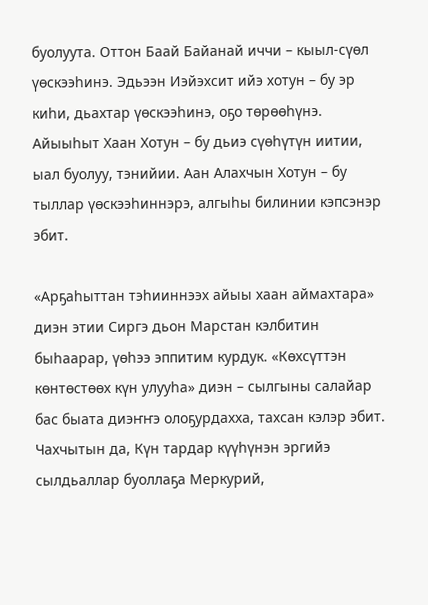буолуута. Оттон Баай Байанай иччи – кыыл-сүөл үөскээһинэ. Эдьээн Иэйэхсит ийэ хотун – бу эр киһи, дьахтар үөскээһинэ, оҕо төрөөһүнэ. Айыыһыт Хаан Хотун – бу дьиэ сүөһүтүн иитии, ыал буолуу, тэнийии. Аан Алахчын Хотун – бу тыллар үөскээһиннэрэ, алгыһы билинии кэпсэнэр эбит.

«Арҕаһыттан тэһииннээх айыы хаан аймахтара» диэн этии Сиргэ дьон Марстан кэлбитин быһаарар, үөһээ эппитим курдук. «Көхсүттэн көнтөстөөх күн улууһа» диэн – сылгыны салайар бас быата диэҥҥэ олоҕурдахха, тахсан кэлэр эбит. Чахчытын да, Күн тардар күүһүнэн эргийэ сылдьаллар буоллаҕа Меркурий,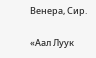Венера, Сир.

«Аал Луук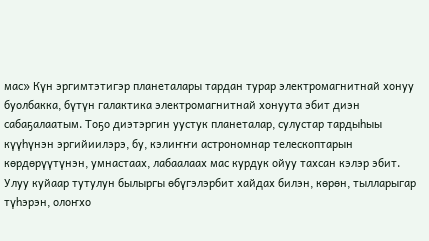мас» Күн эргимтэтигэр планеталары тардан турар электромагнитнай хонуу буолбакка, бүтүн галактика электромагнитнай хонуута эбит диэн сабаҕалаатым. Тоҕо диэтэргин уустук планеталар, сулустар тардыһыы күүһүнэн эргийиилэрэ, бу, кэлиҥҥи астрономнар телескоптарын көрдөрүүтүнэн, умнастаах, лабаалаах мас курдук ойуу тахсан кэлэр эбит. Улуу куйаар тутулун былыргы өбүгэлэрбит хайдах билэн, көрөн, тылларыгар түһэрэн, олоҥхо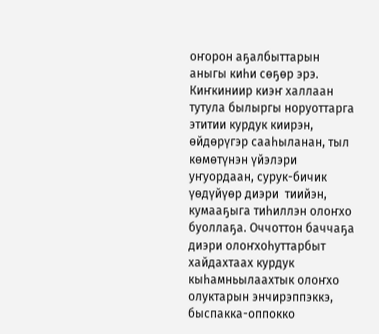оҥорон аҕалбыттарын аныгы киһи сөҕөр эрэ. Киҥкиниир киэҥ халлаан тутула былыргы норуоттарга этитии курдук киирэн, өйдөрүгэр сааһыланан, тыл көмөтүнэн үйэлэри уҥуордаан, сурук-бичик үөдүйүөр диэри  тиийэн, кумааҕыга тиһиллэн олоҥхо буоллаҕа. Оччоттон баччаҕа диэри олоҥхоһуттарбыт хайдахтаах курдук кыһамньылаахтык олоҥхо олуктарын энчирэппэккэ, быспакка-оппокко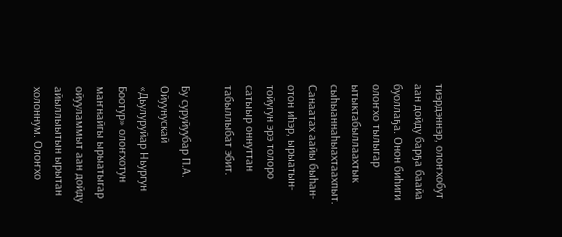тиэрдэннэр, олоҥхобут аан дойду барҕа баайа буоллаҕа. Онон биһиги олоҥхо тылыгар ытыктабыллаахтык сыһыаннаһыахтаахпыт. Санаатах аайы быһан-отон иһэр, ырыатын-тойугун эрэ толоро сатыыр оннуттан табыллыбат эбит.

Бу суруйуубар П.А. Ойуунускай «Дьулуруйар Ньургун Боотур» олоҥхотун маҥнайгы ырыатыгар ойууламмыт аан дойду айыллыытын ырытан холоннум. Олоҥхо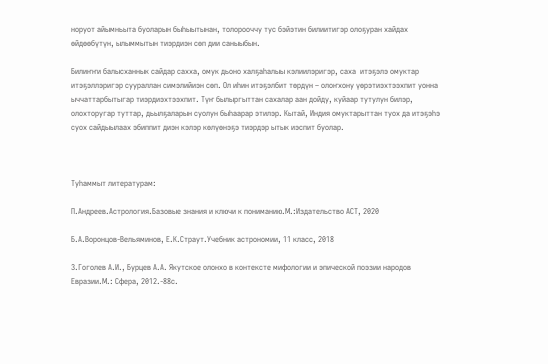норуот айымньыта буоларын быһыытынан, толорооччу тус бэйэтин билиитигэр олоҕуран хайдах өйдөөбүтүн, ылыммытын тиэрдиэн сөп дии саныыбын.

Билиҥҥи балысханнык сайдар сахха, омук дьоно халҕаһалыы кэлиилэригэр, саха  итэҕэлэ омуктар итэҕэллэригэр суураллан симэлийиэн сөп. Ол иһин итэҕэлбит төрдүн – олоҥхону үөрэтиэхтээхпит уонна ыччаттарбытыгар тиэрдиэхтээхпит. Түҥ былыргыттан сахалар аан дойду, куйаар тутулун билэр, олохторугар туттар, дьылҕаларын суолун быһаарар этилэр. Кытай, Индия омуктарыттан туох да итэҕэһэ суох сайдыылаах эбиппит диэн кэлэр көлүөнэҕэ тиэрдэр ытык иэспит буолар.



Туһаммыт литературам:

П.Андреев.Астрология.Базовые знания и ключи к пониманию.М.:Издательство АСТ, 2020

Б.А.Воронцов-Вельяминов, Е.К.Страут.Учебник астрономии, 11 класс, 2018

3.Гоголев А.И., Бурцев А.А. Якутское олонхо в контексте мифологии и эпической поэзии народов Евразии.М.: Сфера, 2012.-88с.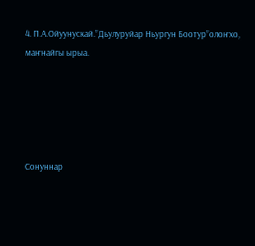4. П.А.Ойуунускай.”Дьулуруйар Ньургун Боотур”олоҥхо, маҥнайгы ырыа.





Сонуннар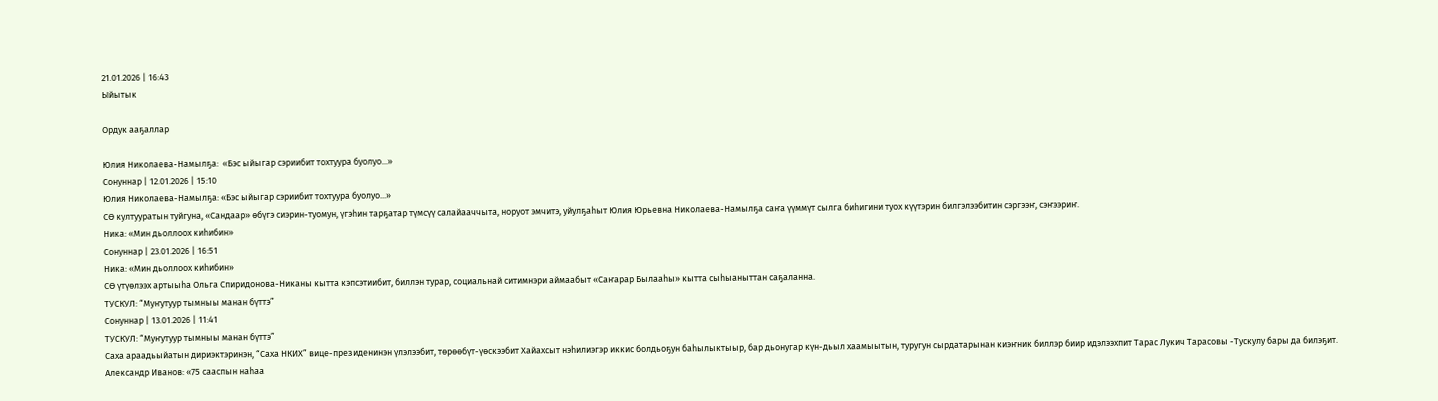21.01.2026 | 16:43
Ыйытык

Ордук ааҕаллар

Юлия Николаева-Намылҕа:  «Бэс ыйыгар сэриибит тохтуура буолуо...»
Сонуннар | 12.01.2026 | 15:10
Юлия Николаева-Намылҕа: «Бэс ыйыгар сэриибит тохтуура буолуо...»
СӨ култууратын туйгуна, «Сандаар» өбүгэ сиэрин-туомун, үгэһин тарҕатар түмсүү салайааччыта, норуот эмчитэ, уйулҕаһыт Юлия Юрьевна Николаева-Намылҕа саҥа үүммүт сылга биһигини туох күүтэрин билгэлээбитин сэргээҥ, сэҥээриҥ.
Ника: «Мин дьоллоох киһибин»
Сонуннар | 23.01.2026 | 16:51
Ника: «Мин дьоллоох киһибин»
СӨ үтүөлээх артыыһа Ольга Спиридонова-Никаны кытта кэпсэтиибит, биллэн турар, социальнай ситимнэри аймаабыт «Саҥарар Былааһы» кытта сыһыаныттан саҕаланна.
ТУСКУЛ: “Муҥутуур тымныы манан бүттэ”
Сонуннар | 13.01.2026 | 11:41
ТУСКУЛ: “Муҥутуур тымныы манан бүттэ”
Саха араадьыйатын дириэктэринэн, “Саха НКИХ” вице-президенинэн үлэлээбит, төрөөбүт-үөскээбит Хайахсыт нэһилиэгэр иккис болдьоҕун баһылыктыыр, бар дьонугар күн-дьыл хаамыытын, туругун сырдатарынан киэҥник биллэр биир идэлээхпит Тарас Лукич Тарасовы -Тускулу бары да билэҕит.
Александр Иванов: «75 сааспын наһаа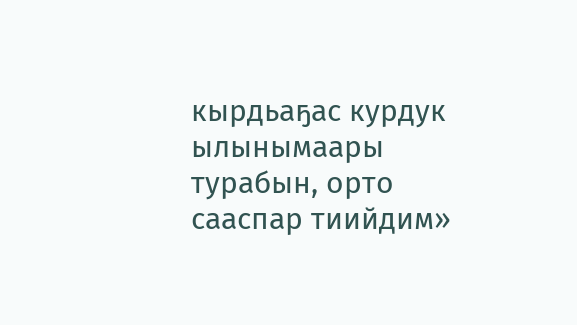кырдьаҕас курдук ылынымаары турабын, орто сааспар тиийдим»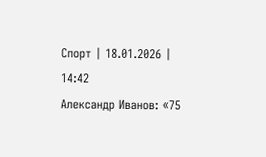Спорт | 18.01.2026 | 14:42
Александр Иванов: «75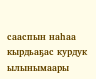сааспын наһаа кырдьаҕас курдук ылынымаары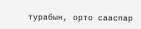турабын, орто сааспар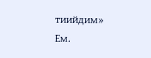тиийдим»
Ем.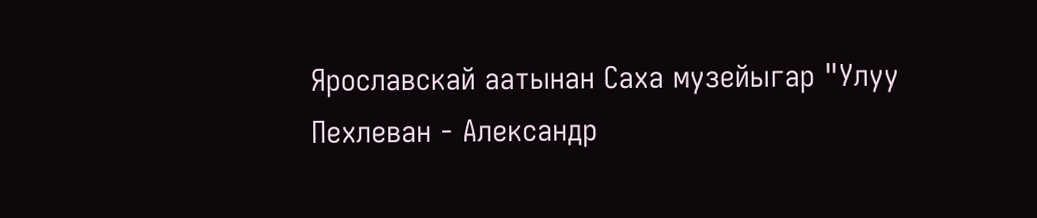Ярославскай аатынан Саха музейыгар "Улуу Пехлеван - Александр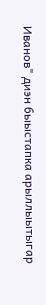Иванов" диэн быыстапка арыллыытыгар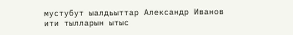мустубут ыалдьыттар Александр Иванов ити тылларын ытыс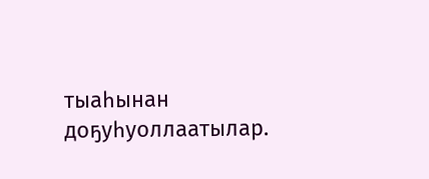тыаһынан доҕуһуоллаатылар.